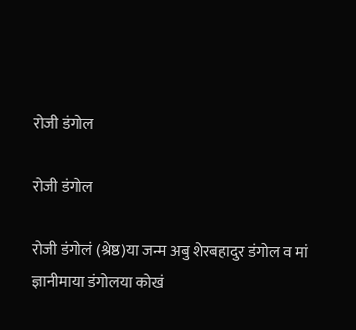रोजी डंगोल

रोजी डंगोल

रोजी डंगोलं (श्रेष्ठ)या जन्म अबु शेरबहादुर डंगोल व मां ज्ञानीमाया डंगोलया कोखं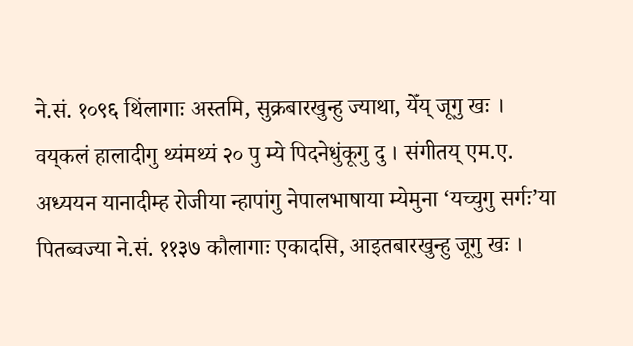ने.सं. १०९६ थिंलागाः अस्तमि, सुक्रबारखुन्हु ज्याथा, येँय्‌ जूगु खः । वय्‌कलं हालादीगु थ्यंमथ्यं २० पु म्ये पिदनेधुंकूगु दु । संगीतय्‌ एम.ए. अध्ययन यानादीम्ह रोजीया न्हापांगु नेपालभाषाया म्येमुना ‘यच्चुगु सर्गः’या पितब्वज्या ने.सं. ११३७ कौलागाः एकादसि, आइतबारखुन्हु जूगु खः ।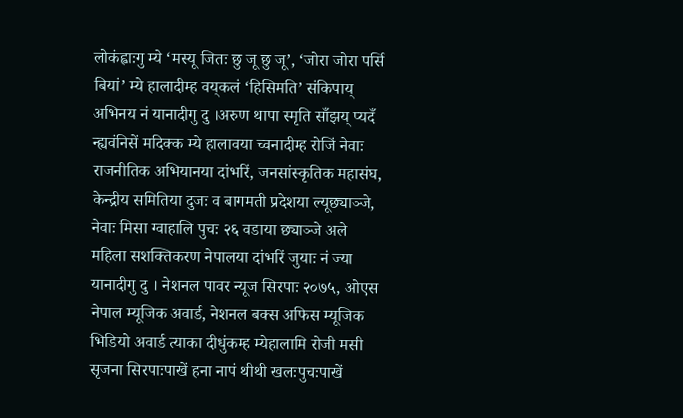लोकंह्वाःगु म्ये ‘मस्यू जितः छु जू छु जू’, ‘जोरा जोरा पर्सि बियां’ म्ये हालादीम्ह वय्‌कलं ‘हिसिमति’ संकिपाय्‌ अभिनय नं यानादीगु दु ।अरुण थापा स्मृति साँझय्‌ प्यदँ न्ह्यवंनिसें मदिक्क म्ये हालावया च्वनादीम्ह रोजिं नेवाः राजनीतिक अभियानया दांभरिं, जनसांस्कृतिक महासंघ, केन्द्रीय समितिया दुजः व बागमती प्रदेशया ल्यूछ्याञ्जे, नेवाः मिसा ग्वाहालि पुचः २६ वडाया छ्याञ्जे अले महिला सशक्तिकरण नेपालया दांभरिं जुयाः नं ज्या यानादीगु दु । नेशनल पावर न्यूज सिरपाः २०७५, ओएस नेपाल म्यूजिक अवार्ड, नेशनल बक्स अफिस म्यूजिक भिडियो अवार्ड त्याका दीधुंकम्ह म्येहालामि रोजी मसी सृजना सिरपाःपाखें हना नापं थीथी खलःपुचःपाखें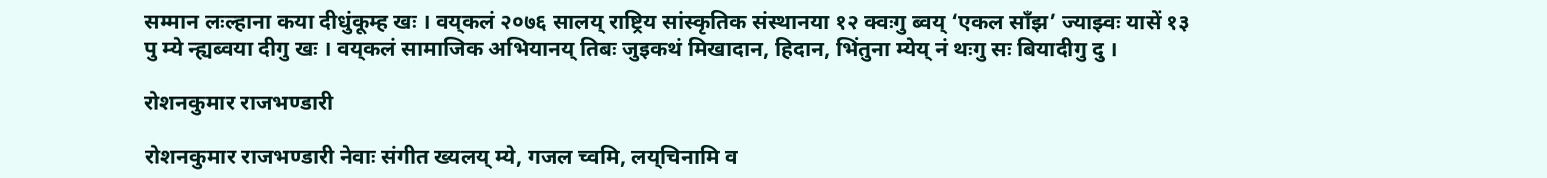सम्मान लःल्हाना कया दीधुंकूम्ह खः । वय्‌कलं २०७६ सालय्‌ राष्ट्रिय सांस्कृतिक संस्थानया १२ क्वःगु ब्वय्‌ ‘एकल साँझ’ ज्याझ्वः यासें १३ पु म्ये न्ह्यब्वया दीगु खः । वय्‌कलं सामाजिक अभियानय्‌ तिबः जुइकथं मिखादान, हिदान, भिंतुना म्येय्‌ नं थःगु सः बियादीगु दु ।

रोशनकुमार राजभण्डारी

रोशनकुमार राजभण्डारी नेवाः संगीत ख्यलय्‌ म्ये, गजल च्वमि, लय्‌चिनामि व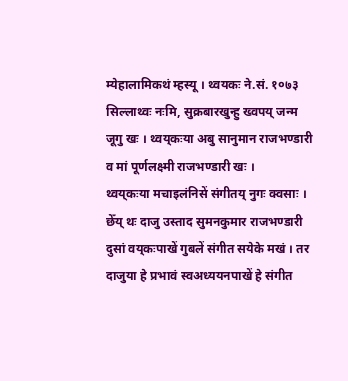म्येहालामिकथं म्हस्यू । थ्वयकः ने.सं. १०७३ सिल्लाथ्वः नःमि, सुक्रबारखुन्हु ख्वपय्‌ जन्म जूगु खः । थ्वय्‌कःया अबु सानुमान राजभण्डारी व मां पूर्णलक्ष्मी राजभण्डारी खः ।
थ्वय्‌कःया मचाइलंनिसें संगीतय्‌ नुगः क्वसाः । छेँय्‌ थः दाजु उस्ताद सुमनकुमार राजभण्डारी दुसां वय्‌कःपाखें गुबलें संगीत सयेके मखं । तर दाजुया हे प्रभावं स्वअध्ययनपाखें हे संगीत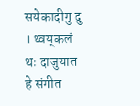सयेकादीगु दु । थ्वय्‌कलं थः दाजुयात हे संगीत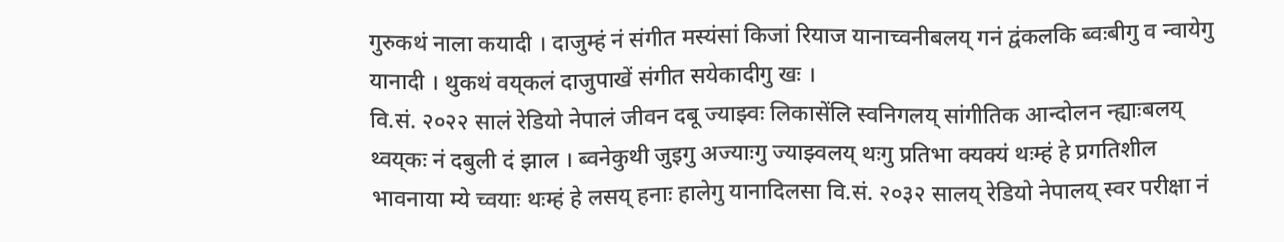गुरुकथं नाला कयादी । दाजुम्हं नं संगीत मस्यंसां किजां रियाज यानाच्वनीबलय्‌ गनं द्वंकलकि ब्वःबीगु व न्वायेगु यानादी । थुकथं वय्‌कलं दाजुपाखें संगीत सयेकादीगु खः ।
वि.सं. २०२२ सालं रेडियो नेपालं जीवन दबू ज्याझ्वः लिकासेंलि स्वनिगलय्‌ सांगीतिक आन्दोलन न्ह्याःबलय्‌ थ्वय्‌कः नं दबुली दं झाल । ब्वनेकुथी जुइगु अज्याःगु ज्याझ्वलय्‌ थःगु प्रतिभा क्यक्यं थःम्हं हे प्रगतिशील भावनाया म्ये च्वयाः थःम्हं हे लसय्‌ हनाः हालेगु यानादिलसा वि.सं. २०३२ सालय्‌ रेडियो नेपालय्‌ स्वर परीक्षा नं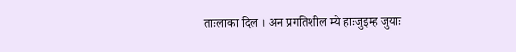ताःलाका दिल । अन प्रगतिशील म्ये हाःजुइम्ह जुयाः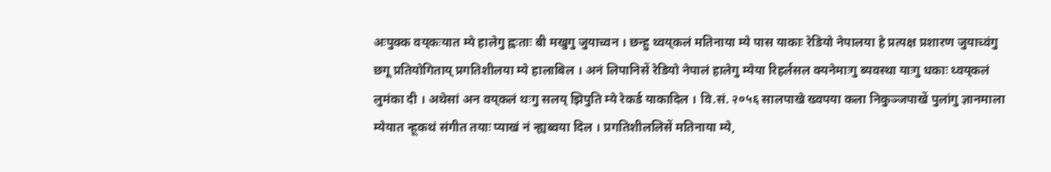अःपुक्क वय्‌कःयात म्ये हालेगु ह्वःताः बी मखुगु जुयाच्वन । छन्हु थ्वय्‌कलं मतिनाया म्ये पास याकाः रेडियो नेपालया हे प्रत्यक्ष प्रशारण जुयाच्वंगु छगू प्रतियोगिताय्‌ प्रगतिशीलया म्ये हालाबिल । अनं लिपानिसें रेडियो नेपालं हालेगु म्येया रिहर्लसल क्यनेमाःगु ब्यवस्था याःगु धकाः थ्वय्‌कलं लुमंका दी । अथेसां अन वय्‌कलं थःगु सलय्‌ झिपुति म्ये रेकर्ड याकादिल । वि.सं. २०५६ सालपाखे ख्वपया कला निकुञ्जपाखें पुलांगु ज्ञानमाला म्येयात न्हूकथं संगीत तयाः प्याखं नं न्ह्यब्वया दिल । प्रगतिशीललिसें मतिनाया म्ये,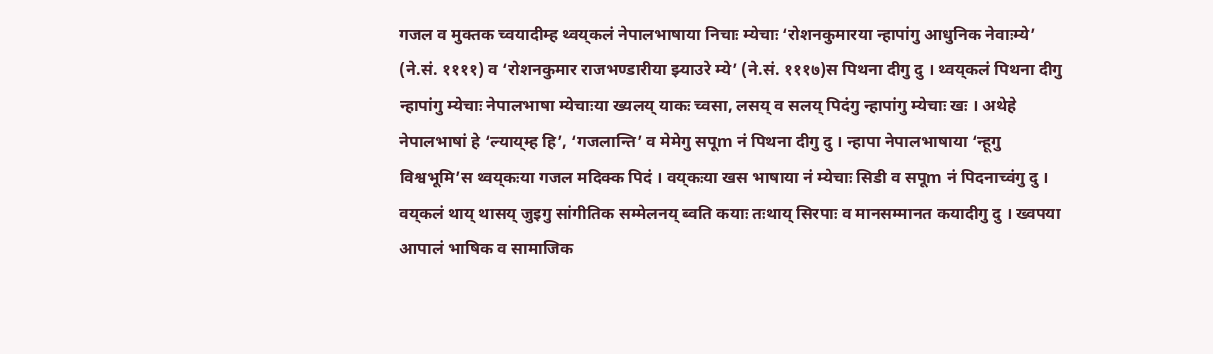गजल व मुक्तक च्वयादीम्ह थ्वय्‌कलं नेपालभाषाया निचाः म्येचाः ‘रोशनकुमारया न्हापांगु आधुनिक नेवाःम्ये’ (ने.सं. ११११) व ‘रोशनकुमार राजभण्डारीया झ्याउरे म्ये’ (ने.सं. १११७)स पिथना दीगु दु । थ्वय्‌कलं पिथना दीगु न्हापांगु म्येचाः नेपालभाषा म्येचाःया ख्यलय्‌ याकः च्वसा, लसय्‌ व सलय्‌ पिदंगु न्हापांगु म्येचाः खः । अथेहे नेपालभाषां हे ‘ल्याय्‌म्ह हि’, ‘गजलान्ति’ व मेमेगु सपूm नं पिथना दीगु दु । न्हापा नेपालभाषाया ‘न्हूगु विश्वभूमि’स थ्वय्‌कःया गजल मदिक्क पिदं । वय्‌कःया खस भाषाया नं म्येचाः सिडी व सपूm नं पिदनाच्वंगु दु । वय्‌कलं थाय्‌ थासय्‌ जुइगु सांगीतिक सम्मेलनय्‌ ब्वति कयाः तःथाय्‌ सिरपाः व मानसम्मानत कयादीगु दु । ख्वपया आपालं भाषिक व सामाजिक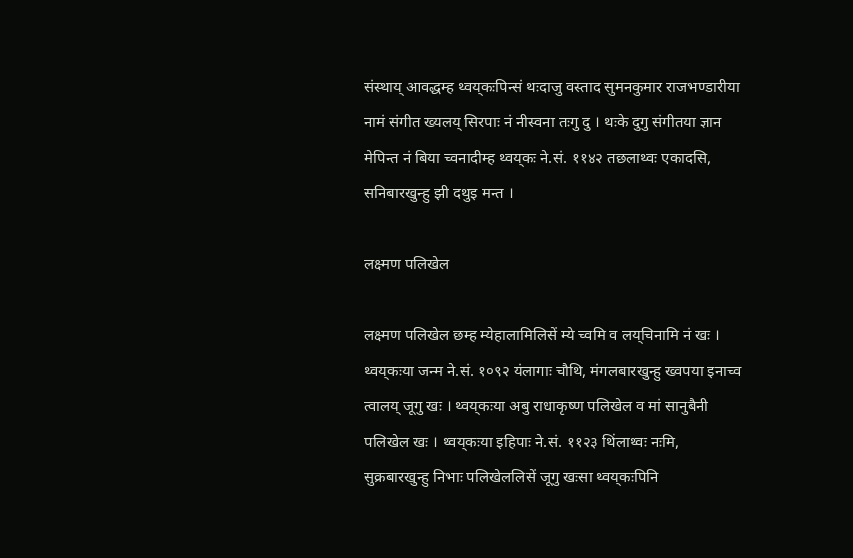संस्थाय्‌ आवद्धम्ह थ्वय्‌कःपिन्सं थःदाजु वस्ताद सुमनकुमार राजभण्डारीया नामं संगीत ख्यलय्‌ सिरपाः नं नीस्वना तःगु दु । थःके दुगु संगीतया ज्ञान मेपिन्त नं बिया च्वनादीम्ह थ्वय्‌कः ने.सं. ११४२ तछलाथ्वः एकादसि, सनिबारखुन्हु झी दथुइ मन्त ।

लक्ष्मण पलिखेल

लक्ष्मण पलिखेल छम्ह म्येहालामिलिसें म्ये च्वमि व लय्‌चिनामि नं खः । थ्वय्‌कःया जन्म ने.सं. १०९२ यंलागाः चौथि, मंगलबारखुन्हु ख्वपया इनाच्व त्वालय्‌ जूगु खः । थ्वय्‌कःया अबु राधाकृष्ण पलिखेल व मां सानुबैनी पलिखेल खः । थ्वय्‌कःया इहिपाः ने.सं. ११२३ थिंलाथ्वः नःमि, सुक्रबारखुन्हु निभाः पलिखेललिसें जूगु खःसा थ्वय्‌कःपिनि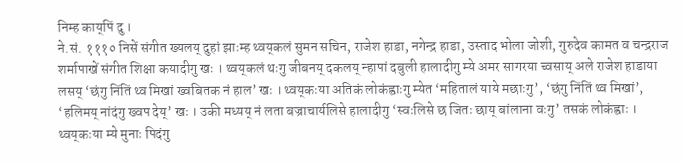निम्ह काय्‌पिं दु ।
ने.सं. १११० निसें संगीत ख्यलय्‌ दुहां झाःम्ह थ्वय्‌कलं सुमन सचिन, राजेश हाडा, नगेन्द्र हाडा, उस्ताद भोला जोशी, गुरुदेव कामत व चन्द्रराज शर्मापाखें संगीत शिक्षा कयादीगु खः । थ्वय्‌कलं थःगु जीबनय्‌ दकलय्‌ न्हापां दबुली हालादीगु म्ये अमर सागरया च्वसाय्‌ अले राजेश हाडाया लसय्‌ ‘छंगु निंतिं थ्व मिखां ख्वबितक नं हाल’ खः । थ्वय्‌कःया अतिकं लोकंह्वाःगु म्येत ‘महितालं याये मछाःगु’, ‘छंगु निंतिं थ्व मिखां’, ‘हलिमय्‌ नांदंगु ख्वप देय्‌’ खः । उकी मध्यय्‌ नं लता बज्राचार्यलिसे हालादीगु ‘स्वःलिसे छ जितः छाय्‌ बांलाना वःगु’ तसकं लोकंह्वाः । थ्वय्‌कःया म्ये मुनाः पिदंगु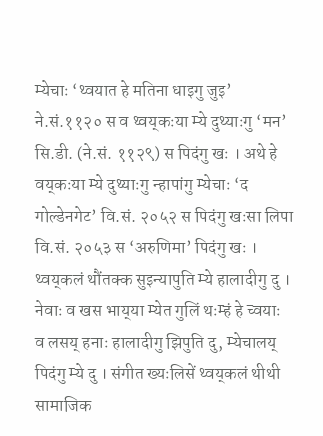म्येचाः ‘थ्वयात हे मतिना धाइगु जुइ’ ने.सं.११२० स व थ्वय्‌कःया म्ये दुथ्याःगु ‘मन’ सि.डी. (ने.सं. ११२९) स पिदंगु खः । अथे हे वय्‌कःया म्ये दुथ्याःगु न्हापांगु म्येचाः ‘द गोल्डेनगेट’ वि.सं. २०५२ स पिदंगु खःसा लिपा वि.सं. २०५३ स ‘अरुणिमा’ पिदंगु खः ।
थ्वय्‌कलं थौंतक्क सुइन्यापुति म्ये हालादीगु दु । नेवाः व खस भाय्‌या म्येत गुलिं थःम्हं हे च्वयाः व लसय्‌ हनाः हालादीगु झिपुति दु, म्येचालय्‌ पिदंगु म्ये दु । संगीत ख्यःलिसें थ्वय्‌कलं थीथी सामाजिक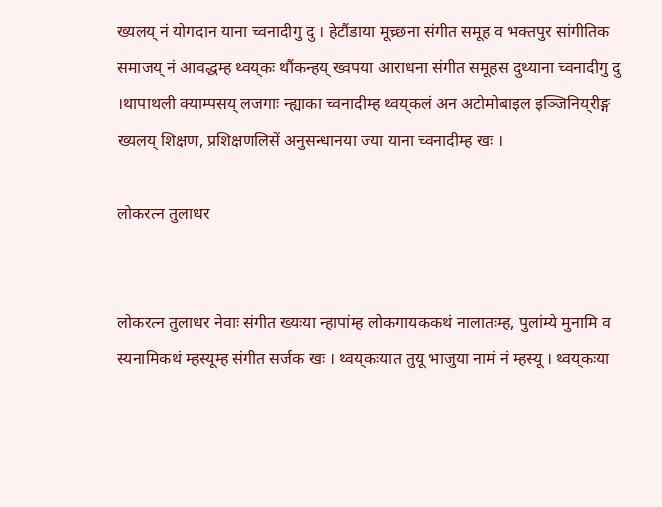ख्यलय्‌ नं योगदान याना च्वनादीगु दु । हेटौंडाया मूच्र्छना संगीत समूह व भक्तपुर सांगीतिक समाजय्‌ नं आवद्धम्ह थ्वय्‌कः थौंकन्हय्‌ ख्वपया आराधना संगीत समूहस दुथ्याना च्वनादीगु दु ।थापाथली क्याम्पसय्‌ लजगाः न्ह्याका च्वनादीम्ह थ्वय्‌कलं अन अटोमोबाइल इञ्जिनिय्‌रीङ्ग ख्यलय्‌ शिक्षण, प्रशिक्षणलिसें अनुसन्धानया ज्या याना च्वनादीम्ह खः ।

लोकरत्न तुलाधर


लोकरत्न तुलाधर नेवाः संगीत ख्यःया न्हापांम्ह लोकगायककथं नालातःम्ह, पुलांम्ये मुनामि व स्यनामिकथं म्हस्यूम्ह संगीत सर्जक खः । थ्वय्‌कःयात तुयू भाजुया नामं नं म्हस्यू । थ्वय्‌कःया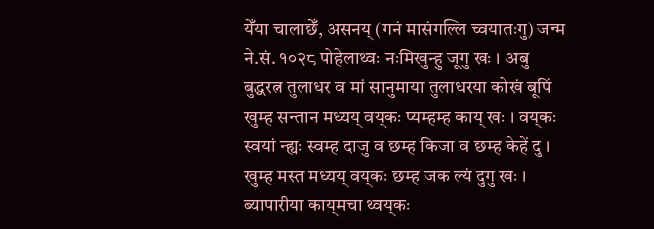येँया चालाछेँ, असनय्‌ (गनं मासंगल्लि च्वयातःगु) जन्म ने.सं. १०२८ पोहेलाथ्वः नःमिखुन्हु जूगु खः । अबु बुद्धरत्न तुलाधर व मां सानुमाया तुलाधरया कोखं बूपिं खुम्ह सन्तान मध्यय्‌ वय्‌कः प्यम्हम्ह काय्‌ खः । वय्‌कः स्वयां न्ह्यः स्वम्ह दाजु व छम्ह किजा व छम्ह केहें दु । खुम्ह मस्त मध्यय्‌ वय्‌कः छम्ह जक ल्यं दुगु खः ।
ब्यापारीया काय्‌मचा थ्वय्‌कः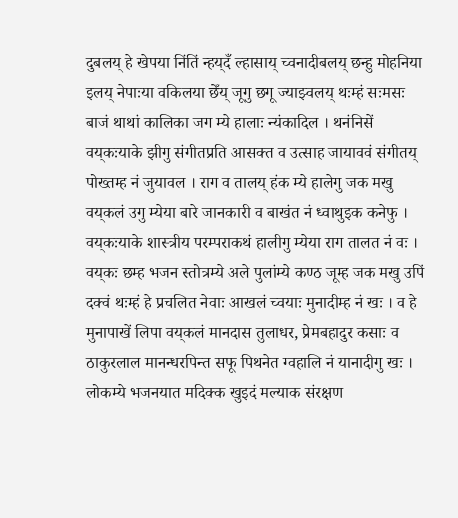दुबलय्‌ हे खेपया निंतिं न्हय्‌दँ ल्हासाय्‌ च्वनादीबलय्‌ छन्हु मोहनिया इलय्‌ नेपाःया वकिलया छेँय्‌ जूगु छगू ज्याझ्वलय्‌ थःम्हं सःमसः बाजं थाथां कालिका जग म्ये हालाः न्यंकादिल । थनंनिसें वय्‌कःयाके झीगु संगीतप्रति आसक्त व उत्साह जायाववं संगीतय्‌ पोख्तम्ह नं जुयावल । राग व तालय्‌ हंक म्ये हालेगु जक मखु वय्‌कलं उगु म्येया बारे जानकारी व बाखंत नं ध्वाथुइक कनेफु । वय्‌कःयाके शास्त्रीय परम्पराकथं हालीगु म्येया राग तालत नं वः । वय्‌कः छम्ह भजन स्तोत्रम्ये अले पुलांम्ये कण्ठ जूम्ह जक मखु उपिं दक्वं थःम्हं हे प्रचलित नेवाः आखलं च्वयाः मुनादीम्ह नं खः । व हे मुनापाखें लिपा वय्‌कलं मानदास तुलाधर, प्रेमबहादुर कसाः व ठाकुरलाल मानन्धरपिन्त सफू पिथनेत ग्वहालि नं यानादीगु खः । लोकम्ये भजनयात मदिक्क खुइदं मल्याक संरक्षण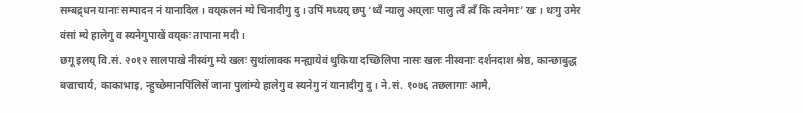सम्बद्र्धन यानाः सम्पादन नं यानादिल । वय्‌कलनं म्ये चिनादीगु दु । उपिं मध्यय्‌ छपु ‘थ्वँ न्यालु अय्‌लाः पालु त्वँ त्वँ कि त्वनेमाः’ खः । थःगु उमेर वंसां म्ये हालेगु व स्यनेगुपाखें वय्‌कः तापाना मदी ।
छगू इलय्‌ वि.सं. २०१२ सालपाखे नीस्वंगु म्ये खलः सुथांलाक्क मन्ह्यायेवं थुकिया दच्छिलिपा नासः खलः नीस्वनाः दर्शनदाश श्रेष्ठ, कान्छाबुद्ध बज्राचार्य, काकाभाइ, न्हुच्छेमानपिंलिसें जाना पुलांम्ये हालेगु व स्यनेगु नं यानादीगु दु । ने.सं. १०७६ तछलागाः आमै,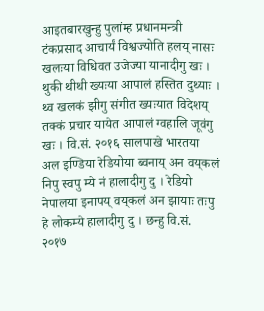आइतबारखुन्हु पुलांम्ह प्रधानमन्त्री टंकप्रसाद आचार्यं विश्वज्योति हलय्‌ नासः खलःया विधिवत उजेज्या यानादीगु खः । थुकी थीथी ख्यःया आपालं हस्तित दुथ्याः । थ्व खलकं झीगु संगीत ख्यःयात विदेशय्‌ तक्कं प्रचार यायेत आपालं ग्वहालि जूवंगु खः । वि.सं. २०१६ सालपाखे भारतया अल इण्डिया रेडियोया ब्वनाय्‌ अन वय्‌कलं निपु स्वपु म्ये नं हालादीगु दु । रेडियो नेपालया इनापय्‌ वय्‌कलं अन झायाः तःपु हे लोकम्ये हालादीगु दु । छन्हु वि.सं. २०१७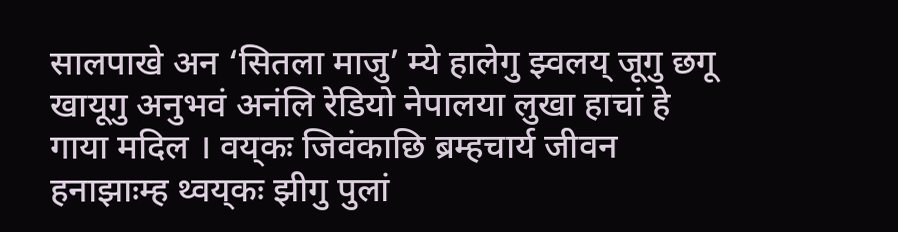सालपाखे अन ‘सितला माजु’ म्ये हालेगु झ्वलय्‌ जूगु छगू खायूगु अनुभवं अनंलि रेडियो नेपालया लुखा हाचां हे गाया मदिल । वय्‌कः जिवंकाछि ब्रम्हचार्य जीवन हनाझाःम्ह थ्वय्‌कः झीगु पुलां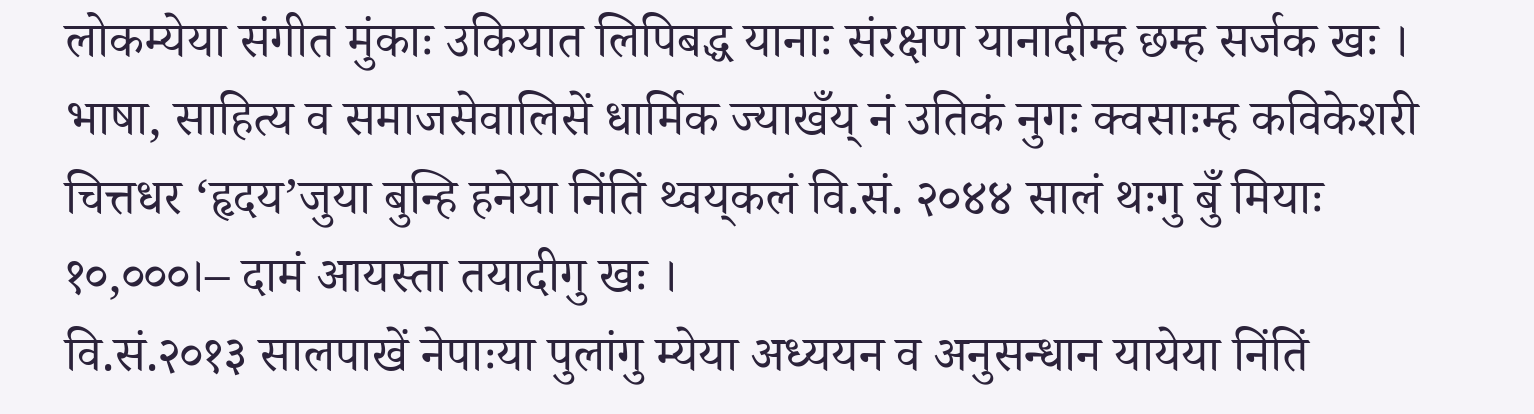लोकम्येया संगीत मुंकाः उकियात लिपिबद्ध यानाः संरक्षण यानादीम्ह छम्ह सर्जक खः । भाषा, साहित्य व समाजसेवालिसें धार्मिक ज्याखँय्‌ नं उतिकं नुगः क्वसाःम्ह कविकेशरी चित्तधर ‘हृदय’जुया बुन्हि हनेया निंतिं थ्वय्‌कलं वि.सं. २०४४ सालं थःगु बुँ मियाः १०,०००।– दामं आयस्ता तयादीगु खः ।
वि.सं.२०१३ सालपाखें नेपाःया पुलांगु म्येया अध्ययन व अनुसन्धान यायेया निंतिं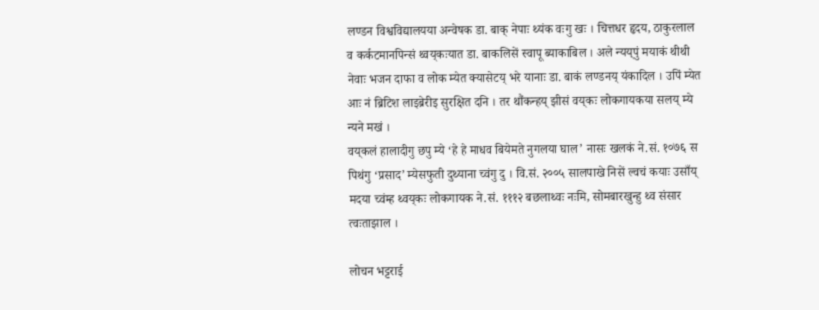लण्डन विश्वविद्यालयया अन्वेषक डा. बाक् नेपाः थ्यंक वःगु खः । चित्तधर हृदय, ठाकुरलाल व कर्कटमानपिन्सं थ्वय्‌कःयात डा. बाकलिसें स्वापू ब्याकाबिल । अले न्यय्‌पुं मयाकं थीथी नेवाः भजन दाफा व लोक म्येत क्यासेटय्‌ भरे यानाः डा. बाकं लण्डनय्‌ यंकादिल । उपिं म्येत आः नं ब्रिटिश लाइब्रेरीइ सुरक्षित दनि । तर थौंकन्हय्‌ झीसं वय्‌कः लोकगायकया सलय्‌ म्ये न्यने मखं ।
वय्‌कलं हालादीगु छपु म्ये ‘हे हे माधव बियेमते नुगलया घाल’ नासः खलकं ने.सं. १०७६ स पिथंगु ‘प्रसाद’ म्येसफुती दुथ्याना च्वंगु दु । वि.सं. २००५ सालपाखे निसें ल्वचं कयाः उसाँय्‌ मदया च्वंम्ह थ्वय्‌कः लोकगायक ने.सं. १११२ बछलाथ्वः नःमि, सोमबारखुन्हु थ्व संसार त्वःताझाल ।

लोचन भट्टराई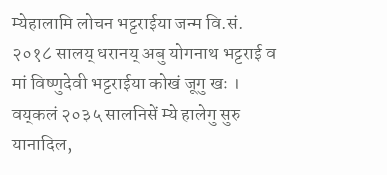म्येहालामि लोचन भट्टराईया जन्म वि.सं. २०१८ सालय्‌ धरानय्‌ अबु योगनाथ भट्टराई व मां विष्णुदेवी भट्टराईया कोखं जूगु खः । वय्‌कलं २०३५ सालनिसें म्ये हालेगु सुरु यानादिल,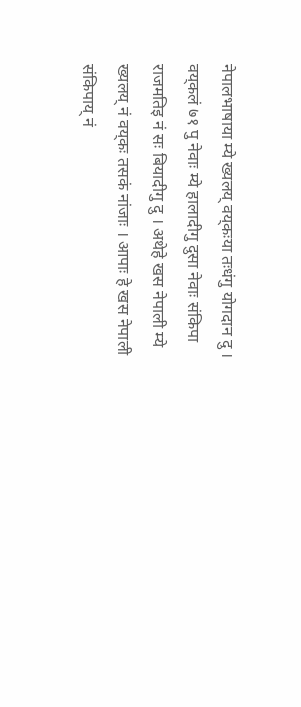नेपालभाषाया म्ये ख्यलय्‌ वय्‌कःया तःधंगु योगदान दु । वय्‌कलं ७१ पु नेवाः म्ये हालादीगु दुसा नेवाः संकिपा राजमतिइ नं सः बियादीगु दु । अथेहे खस नेपाली म्ये ख्यलय्‌ नं वय्‌कः तसकं नांजाः । आपाः हे खस नेपाली संकिपाय्‌ नं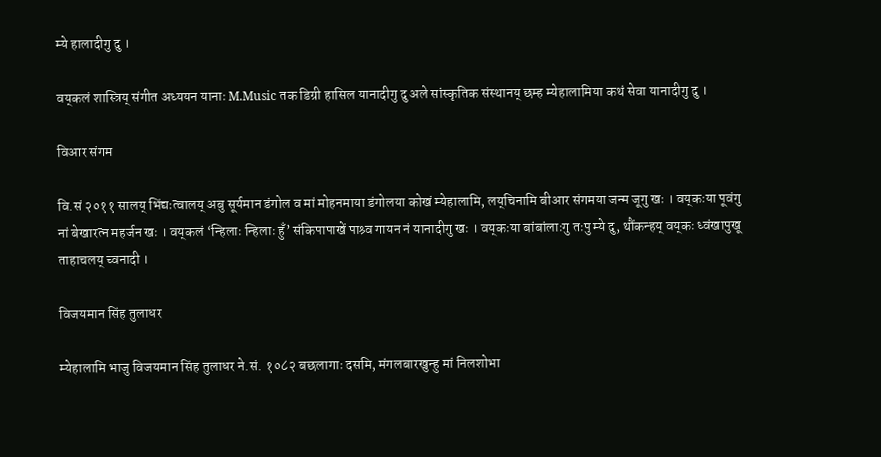म्ये हालादीगु दु ।

वय्‌कलं शास्त्रिय्‌ संगीत अध्ययन यानाः M.Music तक डिग्री हासिल यानादीगु दु अले सांस्कृतिक संस्थानय्‌ छम्ह म्येहालामिया कथं सेवा यानादीगु दु ।

विआर संगम

वि.सं २०११ सालय्‌ भिंद्यःत्वालय्‌ अबु सूर्यमान डंगोल व मां मोहनमाया डंगोलया कोखं म्येहालामि, लय्‌चिनामि बीआर संगमया जन्म जूगु खः । वय्‌कःया पूवंगु नां बेखारत्न महर्जन खः । वय्‌कलं ‘न्हिलाः न्हिलाः हुँ’ संकिपापाखें पाश्र्व गायन नं यानादीगु खः । वय्‌कःया बांबांलाःगु तःपु म्ये दु, थौंकन्हय्‌ वय्‌कः ध्वंखापुखू ताहाचलय्‌ च्वनादी ।

विजयमान सिंह तुलाधर

म्येहालामि भाजु विजयमान सिंह तुलाधर ने.सं. १०८२ बछलागाः दसमि, मंगलबारखुन्हु मां निलशोभा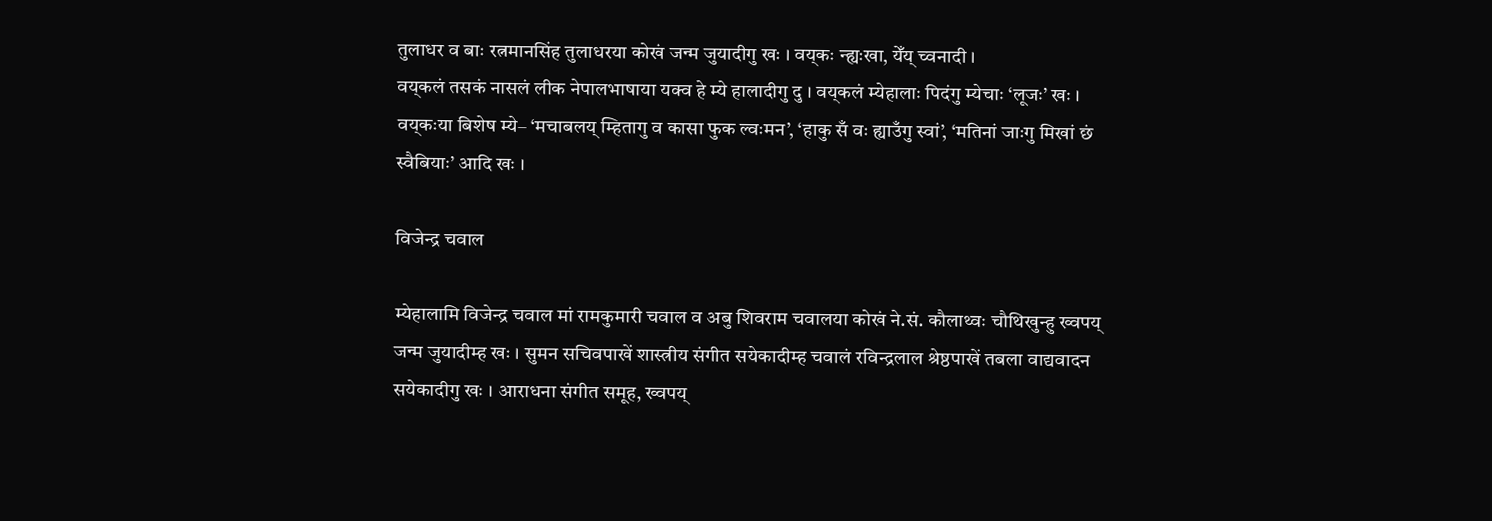तुलाधर व बाः रत्नमानसिंह तुलाधरया कोखं जन्म जुयादीगु खः । वय्‌कः न्ह्यःखा, येँय्‌ च्वनादी ।
वय्‌कलं तसकं नासलं लीक नेपालभाषाया यक्व हे म्ये हालादीगु दु । वय्‌कलं म्येहालाः पिदंगु म्येचाः ‘लूजः’ खः । वय्‌कःया बिशेष म्ये– ‘मचाबलय्‌ म्हितागु व कासा फुक ल्वःमन’, ‘हाकु सँ वः ह्याउँगु स्वां’, ‘मतिनां जाःगु मिखां छं स्वैबियाः’ आदि खः ।

विजेन्द्र चवाल

म्येहालामि विजेन्द्र चवाल मां रामकुमारी चवाल व अबु शिवराम चवालया कोखं ने.सं. कौलाथ्वः चौथिखुन्हु ख्वपय्‌ जन्म जुयादीम्ह खः । सुमन सचिवपाखें शास्त्रीय संगीत सयेकादीम्ह चवालं रविन्द्रलाल श्रेष्ठपाखें तबला वाद्यवादन सयेकादीगु खः । आराधना संगीत समूह, ख्वपय्‌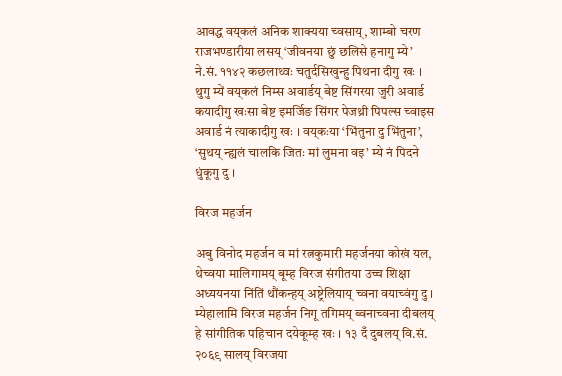आवद्ध वय्‌कलं अनिक शाक्यया च्वसाय्‌, शाम्बो चरण राजभण्डारीया लसय्‌ ‘जीवनया छुं छलिसे हनागु म्ये’ ने.सं. ११४२ कछलाथ्वः चतुर्दसिखुन्हु पिथना दीगु खः । थुगु म्यें वय्‌कलं निम्स अवार्डय्‌ बेष्ट सिंगरया जुरी अवार्ड कयादीगु खःसा बेष्ट इमर्जिङ सिंगर पेजथ्री पिपल्स च्वाइस अवार्ड नं त्याकादीगु खः । वय्‌कःया ‘भिंतुना दु भिंतुना’, ‘सुथय्‌ न्ह्यलं चालकि जितः मां लुमना वइ’ म्ये नं पिदने धुंकूगु दु ।

विरज महर्जन

अबु विनोद महर्जन व मां रत्नकुमारी महर्जनया कोखं यल, थेच्वया मालिगामय्‌ बूम्ह विरज संगीतया उच्च शिक्षा अध्ययनया निंतिं थौंकन्हय्‌ अष्ट्रेलियाय्‌ च्वना वयाच्वंगु दु । म्येहालामि विरज महर्जन निगू तगिमय्‌ ब्वनाच्वना दीबलय्‌ हे सांगीतिक पहिचान दयेकूम्ह खः । १३ दँ दुबलय्‌ वि.सं. २०६९ सालय्‌ विरजया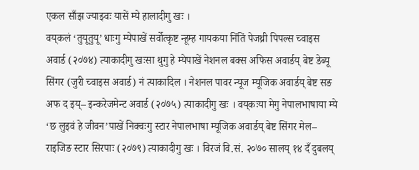एकल साँझ ज्याझ्वः यासें म्ये हालादीगु खः ।
वय्‌कलं ‘तुयूतुयू’ धाःगु म्येपाखें सर्वोत्कृष्ट न्हूम्ह गायकया निंतिं पेजथ्री पिपल्स च्वाइस अवार्ड (२०७४) त्याकादीगु खःसा थुगु हे म्येपाखें नेशनल बक्स अफिस अवार्डय्‌ बेष्ट डेब्यू सिंगर (जुरी च्वाइस अवार्ड) नं त्याकादिल । नेशनल पावर न्यूज म्यूजिक अवार्डय्‌ बेष्ट सङ अफ द इय्‌– इन्करेजमेन्ट अवार्ड (२०७५) त्याकादीगु खः । वय्‌कःया मेगु नेपालभाषाया म्ये ‘छ लुइवं हे जीवन’पाखें निक्वःगु स्टार नेपालभाषा म्यूजिक अवार्डय्‌ बेष्ट सिंगर मेल– राइजिङ स्टार सिरपाः (२०७९) त्याकादीगु खः । विरजं वि.सं. २०७० सालय्‌ १४ दँ दुबलय्‌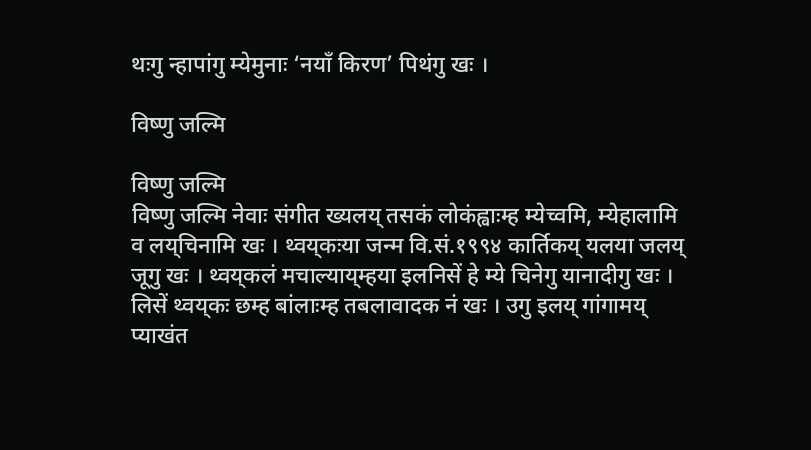थःगु न्हापांगु म्येमुनाः ‘नयाँ किरण’ पिथंगु खः ।

विष्णु जल्मि

विष्णु जल्मि
विष्णु जल्मि नेवाः संगीत ख्यलय्‌ तसकं लोकंह्वाःम्ह म्येच्वमि, म्येहालामि व लय्‌चिनामि खः । थ्वय्‌कःया जन्म वि.सं.१९९४ कार्तिकय्‌ यलया जलय्‌ जूगु खः । थ्वय्‌कलं मचाल्याय्‌म्हया इलनिसें हे म्ये चिनेगु यानादीगु खः । लिसें थ्वय्‌कः छम्ह बांलाःम्ह तबलावादक नं खः । उगु इलय्‌ गांगामय्‌ प्याखंत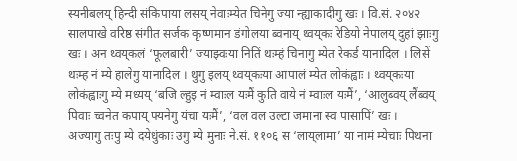स्यनीबलय्‌ हिन्दी संकिपाया लसय्‌ नेवाःम्येत चिनेगु ज्या न्ह्याकादीगु खः । वि.सं. २०४२ सालपाखे वरिष्ठ संगीत सर्जक कृष्णमान डंगोलया ब्वनाय्‌ थ्वय्‌कः रेडियो नेपालय्‌ दुहां झाःगु खः । अन थ्वय्‌कलं ‘फूलबारी’ ज्याझ्वःया नितिं थःम्हं चिनागु म्येत रेकर्ड यानादिल । लिसें थःम्ह नं म्ये हालेगु यानादिल । थुगु इलय्‌ थ्वय्‌कःया आपालं म्येत लोकंह्वाः । थ्वय्‌कःया लोकंह्वाःगु म्ये मध्यय्‌ ‘बजि ल्हुइ नं म्वाःल यःमैं कुति वाये नं म्वाःल यःमैं’, ‘आलुब्वय्‌ लैंब्वय्‌ पिवाः च्वनेत कपाय्‌ फ्यनेगु यंचा यःमैं’, ‘वल वल उल्टा जमाना स्व पासापिं’ खः ।
अज्यागु तःपु म्ये दयेधुंकाः उगु म्ये मुनाः ने.सं. ११०६ स ‘लाय्‌लामा’ या नामं म्येचाः पिथना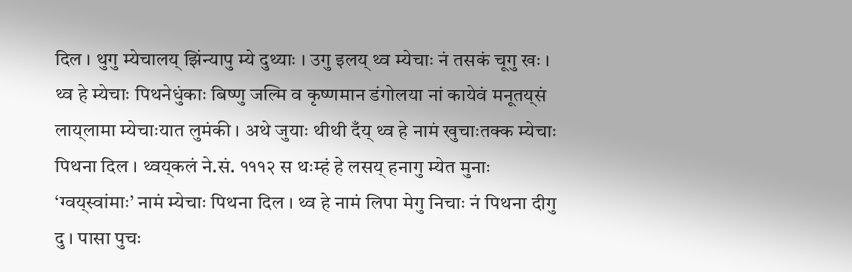दिल । थुगु म्येचालय्‌ झिंन्यापु म्ये दुथ्याः । उगु इलय्‌ थ्व म्येचाः नं तसकं चूगु खः । थ्व हे म्येचाः पिथनेधुंकाः बिष्णु जल्मि व कृष्णमान डंगोलया नां कायेवं मनूतय्‌सं लाय्‌लामा म्येचाःयात लुमंकी । अथे जुयाः थीथी दँय्‌ थ्व हे नामं खुचाःतक्क म्येचाः पिथना दिल । थ्वय्‌कलं ने.सं. १११२ स थःम्हं हे लसय्‌ हनागु म्येत मुनाः ‘ग्वय्‌स्वांमाः’ नामं म्येचाः पिथना दिल । थ्व हे नामं लिपा मेगु निचाः नं पिथना दीगु दु । पासा पुचः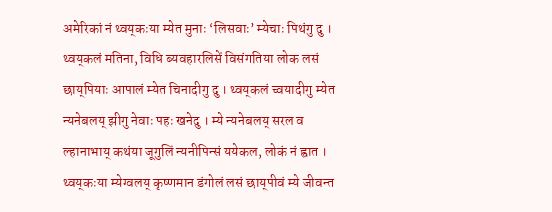अमेरिकां नं थ्वय्‌कःया म्येत मुनाः ‘लिसवाः’ म्येचाः पिथंगु दु ।
थ्वय्‌कलं मतिना, विधि ब्यवहारलिसें विसंगतिया लोक लसं छाय्‌पियाः आपालं म्येत चिनादीगु दु । थ्वय्‌कलं च्वयादीगु म्येत न्यनेबलय्‌ झीगु नेवाः पहः खनेदु । म्ये न्यनेबलय्‌ सरल व ल्हानाभाय्‌ कथंया जूगुलिं न्यनीपिन्सं ययेकल, लोकं नं ह्वात । थ्वय्‌कःया म्येग्वलय्‌ कृष्णमान डंगोलं लसं छाय्‌पीवं म्ये जीवन्त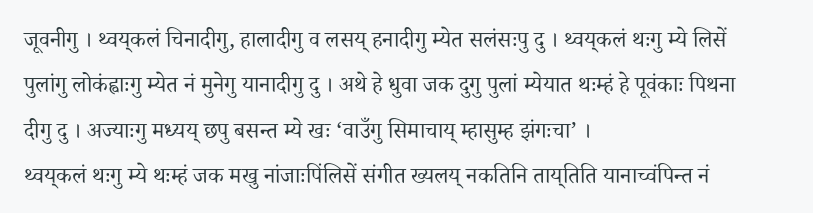जूवनीगु । थ्वय्‌कलं चिनादीगु, हालादीगु व लसय्‌ हनादीगु म्येत सलंसःपु दु । थ्वय्‌कलं थःगु म्ये लिसें पुलांगु लोकंह्वाःगु म्येत नं मुनेगु यानादीगु दु । अथे हे धुवा जक दुगु पुलां म्येयात थःम्हं हे पूवंकाः पिथना दीगु दु । अज्याःगु मध्यय्‌ छपु बसन्त म्ये खः ‘वाउँगु सिमाचाय्‌ म्हासुम्ह झंगःचा’ ।
थ्वय्‌कलं थःगु म्ये थःम्हं जक मखु नांजाःपिंलिसें संगीत ख्यलय्‌ नकतिनि ताय्‌तिति यानाच्वंपिन्त नं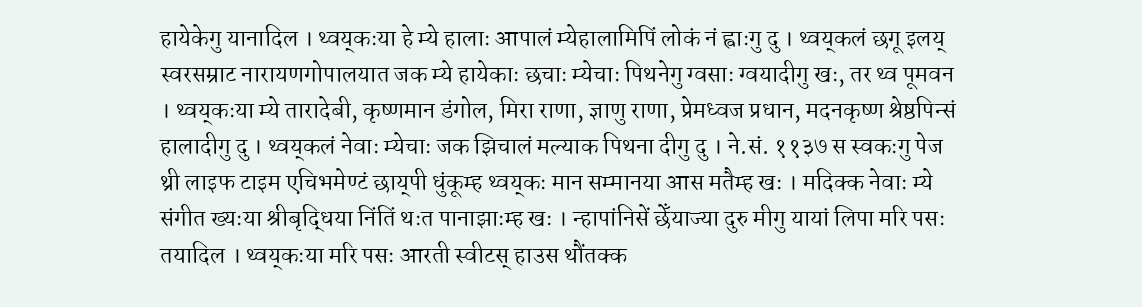हायेकेगु यानादिल । थ्वय्‌कःया हे म्ये हालाः आपालं म्येहालामिपिं लोकं नं ह्वाःगु दु । थ्वय्‌कलं छगू इलय्‌ स्वरसम्राट नारायणगोपालयात जक म्ये हायेकाः छचाः म्येचाः पिथनेगु ग्वसाः ग्वयादीगु खः, तर थ्व पूमवन । थ्वय्‌कःया म्ये तारादेबी, कृष्णमान डंगोल, मिरा राणा, ज्ञाणु राणा, प्रेमध्वज प्रधान, मदनकृष्ण श्रेष्ठपिन्सं हालादीगु दु । थ्वय्‌कलं नेवाः म्येचाः जक झिचालं मल्याक पिथना दीगु दु । ने.सं. ११३७ स स्वकःगु पेज थ्री लाइफ टाइम एचिभमेण्टं छाय्‌पी धुंकूम्ह थ्वय्‌कः मान सम्मानया आस मतैम्ह खः । मदिक्क नेवाः म्ये संगीत ख्यःया श्रीबृद्धिया निंतिं थःत पानाझाःम्ह खः । न्हापांनिसें छेँयाज्या दुरु मीगु यायां लिपा मरि पसः तयादिल । थ्वय्‌कःया मरि पसः आरती स्वीटस् हाउस थौंतक्क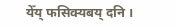येँय्‌ फसिक्यबय्‌ दनि ।